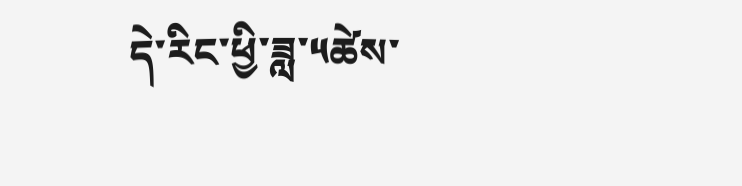དེ་རིང་ཕྱི་ཟླ་༥ཚེས་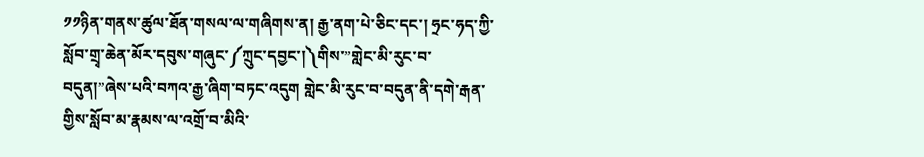༡༡ཉིན་གནས་ཚུལ་ཐོན་གསལ་ལ་གཞིགས་ན། རྒྱ་ནག་པེ་ཅིང་དང་། ཧྲང་ཧད་ཀྱི་སློབ་གྲྭ་ཆེན་མོར་དབུས་གཞུང་༼ཀྲུང་དབྱང་།༽གིས་”གླེང་མི་རུང་བ་བདུན།”ཞེས་པའི་བཀའ་རྒྱ་ཞིག་བཏང་འདུག གླེང་མི་རུང་བ་བདུན་ནི་དགེ་རྒན་གྱིས་སློབ་མ་རྣམས་ལ་འགྲོ་བ་མིའི་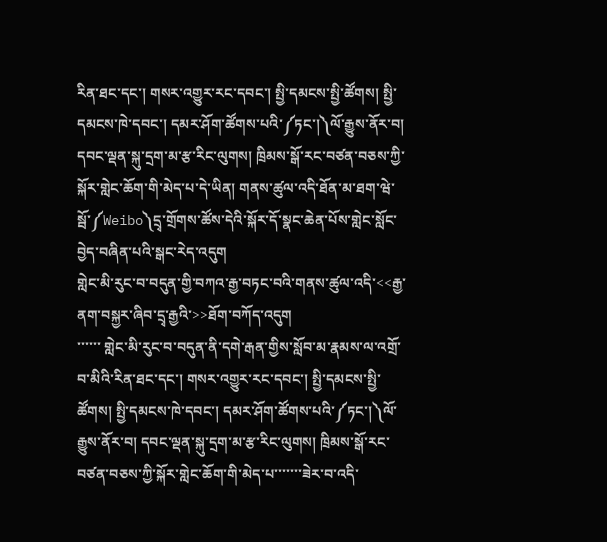རིན་ཐང་དང་། གསར་འགྱུར་རང་དབང་། སྤྱི་དམངས་སྤྱི་ཚོགས། སྤྱི་དམངས་ཁེ་དབང་། དམར་ཤོག་ཚོགས་པའི་༼ཏང་།༽ལོ་རྒྱུས་ནོར་བ། དབང་ལྡན་སྐུ་དྲག་མ་རྩ་རིང་ལུགས། ཁྲིམས་སྒོ་རང་བཙན་བཅས་ཀྱི་སྐོར་གླེང་ཆོག་གི་མེད་པ་དེ་ཡིན། གནས་ཚུལ་འདི་ཐོན་མ་ཐག་ཝེ་སྦོ་༼Weibo༽དྲྭ་གྲོགས་ཚོས་དེའི་སྐོར་དོ་སྣང་ཆེན་པོས་གླེང་སློང་བྱེད་བཞིན་པའི་སྒང་རེད་འདུག
གླེང་མི་རུང་བ་བདུན་གྱི་བཀའ་རྒྱ་བཏང་བའི་གནས་ཚུལ་འདི་<<རྒྱ་ནག་བསྐྱར་ཞིབ་དྲྭ་རྒྱའི་>>ཐོག་བཀོད་འདུག
་་་་་་ གླེང་མི་རུང་བ་བདུན་ནི་དགེ་རྒན་གྱིས་སློབ་མ་རྣམས་ལ་འགྲོ་བ་མིའི་རིན་ཐང་དང་། གསར་འགྱུར་རང་དབང་། སྤྱི་དམངས་སྤྱི་ཚོགས། སྤྱི་དམངས་ཁེ་དབང་། དམར་ཤོག་ཚོགས་པའི་༼ཏང་།༽ལོ་རྒྱུས་ནོར་བ། དབང་ལྡན་སྐུ་དྲག་མ་རྩ་རིང་ལུགས། ཁྲིམས་སྒོ་རང་བཙན་བཅས་ཀྱི་སྐོར་གླེང་ཆོག་གི་མེད་པ་་་་་་་ཟེར་བ་འདི་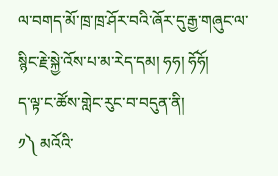ལ་བགད་མོ་ཁྲ་ཁྲ་ཤོར་བའི་ཞོར་དུ་རྒྱ་གཞུང་ལ་སྙིང་རྗེ་སྐྱེ་འོས་པ་མ་རེད་དམ། ཧཧ། ཧོཧོ།
ད་ལྟ་ང་ཚོས་གླེང་རུང་བ་བདུན་ནི།
༡༽ མའོའི་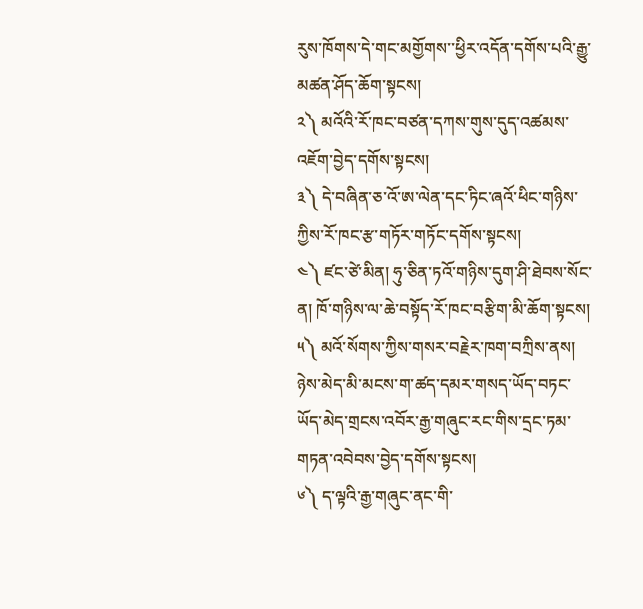རུས་ཁོགས་དེ་གང་མགྱོགས་་ཕྱིར་འདོན་དགོས་པའི་རྒྱུ་མཚན་ཤོད་ཆོག་སྟངས།
༢༽ མའོའི་རོ་ཁང་བཙན་དཀས་གུས་དུད་འཚམས་འཇོག་བྱེད་དགོས་སྟངས།
༣༽ དེ་བཞིན་ཅ་འོ་ཨ་ལེན་དང་ཏིང་ཞའོ་ཕིང་གཉིས་ཀྱིས་རོ་ཁང་རྩ་གཏོར་གཏོང་དགོས་སྟངས།
༤༽ ཛང་ཙེ་མིན། ཧུ་ཅིན་ཏའོ་གཉིས་དུག་ཤི་ཐེབས་སོང་ན། ཁོ་གཉིས་ལ་ཆེ་བསྟོད་རོ་ཁང་བརྩིག་མི་ཆོག་སྟངས།
༥༽ མའོ་སོགས་ཀྱིས་གསར་བརྗེར་ཁག་བཀྲིས་ནས། ཉེས་མེད་མི་མངས་ག་ཚད་དམར་གསད་ཡོད་བཏང་ཡོད་མེད་གྲངས་འབོར་རྒྱ་གཞུང་རང་གིས་དྲང་ཏམ་གཏན་འབེབས་བྱེད་དགོས་སྟངས།
༦༽ ད་ལྟའི་རྒྱ་གཞུང་ནང་གི་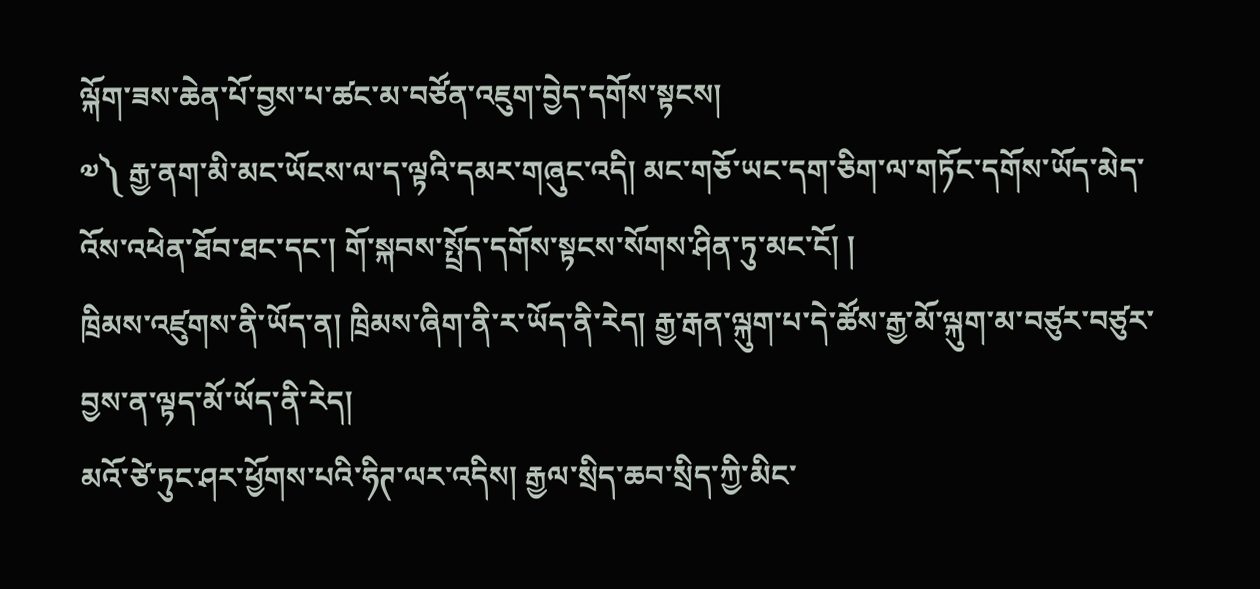ལྐོག་ཟས་ཆེན་པོ་བྱས་པ་ཚང་མ་བཙོན་འཇུག་བྱེད་དགོས་སྟངས།
༧༽ རྒྱ་ནག་མི་མང་ཡོངས་ལ་ད་ལྟའི་དམར་གཞུང་འདི། མང་གཅོ་ཡང་དག་ཅིག་ལ་གཏོང་དགོས་ཡོད་མེད་འོས་འཕེན་ཐོབ་ཐང་དང་། གོ་སྐབས་སྤྲོད་དགོས་སྟངས་སོགས་ཤིན་ཏུ་མང་ངོ། །
ཁྲིམས་འཛུགས་ནི་ཡོད་ན། ཁྲིམས་ཞིག་ནི་ར་ཡོད་ནི་རེད། རྒྱ་རྒན་ལྐུག་པ་དེ་ཚོས་རྒྱ་མོ་ལྐུག་མ་བཙུར་བཙུར་བྱས་ན་ལྟད་མོ་ཡོད་ནི་རེད།
མའོ་ཙེ་ཏུང་ཤར་ཕྱོགས་པའི་ཧིཊ་ལར་འདིས། རྒྱལ་སྲིད་ཆབ་སྲིད་ཀྱི་མིང་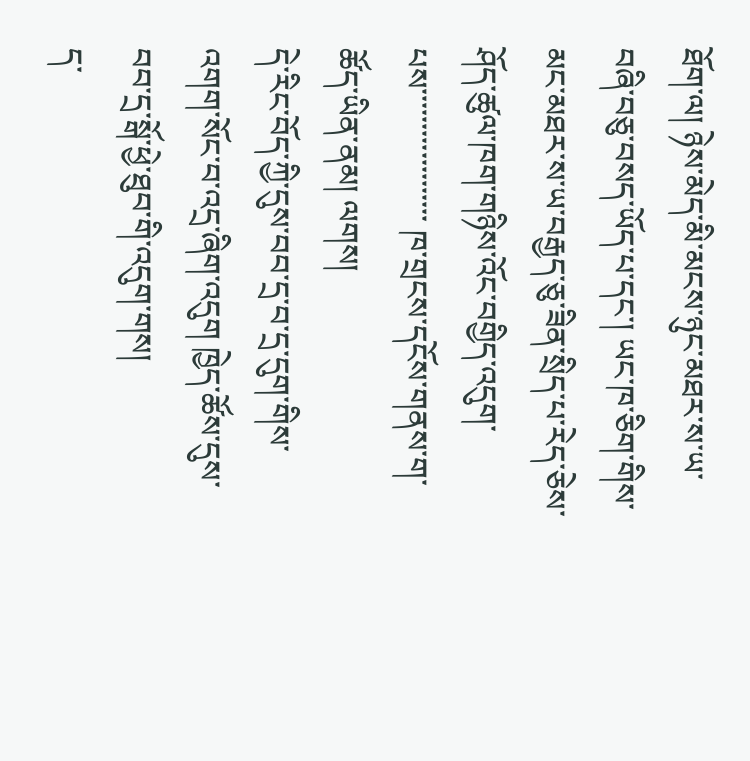ཐོག་ལ། ཉེས་མེད་མི་མངས་ཉུང་མཐར་ས་ཡ་བཞི་བཅུ་བསད་ཡོད་པ་དང་། ཡང་ཁ་ཅིག་གིས་མང་མཐར་ས་ཡ་བརྒྱད་ཅུ་ཟིན་སྲིད་པ་རེད་ཅེས་ཤོད་ཚུལ་ཁག་གཉིས་འོང་བགྱིད་འདུག་པས་་་་་་་་་་་་་་་་་་་ ཁ་གྲངས་དངོས་གནས་ག་ཚོད་ཡིན་ནམ། ལགས།
དེ་རིང་བོད་ཀྱི་དུས་བབ་དྲ་བ་དྲ་དུག་གིས་འགག་སོང་བ་འདྲ་ཞིག་འདུག ཁྱེད་ཚོས་དུས་བབ་དྲ་སྒོ་ཕྱེ་ཐུབ་གི་འདུག་གས།
ད་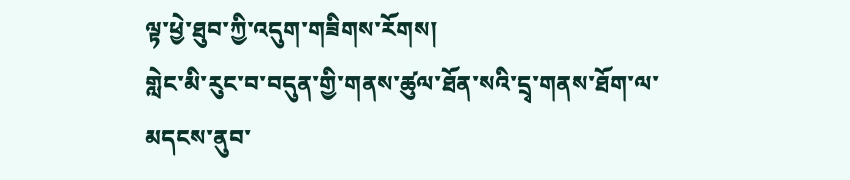ལྟ་ཕྱེ་ཐུབ་ཀྱི་འདུག་གཟིགས་རོགས།
གླེང་མི་རུང་བ་བདུན་གྱི་གནས་ཚུལ་ཐོན་སའི་དྲྭ་གནས་ཐོག་ལ་མདངས་ནུབ་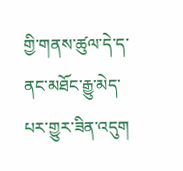གྱི་གནས་ཚུལ་དེ་ད་ནང་མཐོང་རྒྱུ་མེད་པར་གྱུར་ཟིན་འདུག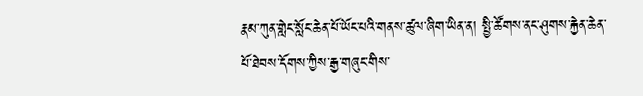རྣམ་ཀུན་གླེང་སློང་ཆེན་པོ་ཡོང་པའི་གནས་ཚུལ་ཞིག་ཡིན་ན། སྤྱི་ཚོགས་ནང་ཤུགས་རྐྱེན་ཆེན་པོ་ཐེབས་དོགས་ཀྱིས་རྒྱ་གཞུང་གིས་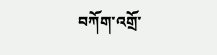བཀོག་འགྲོ་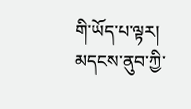གི་ཡོད་པ་ལྟར། མདངས་ནུབ་ཀྱི་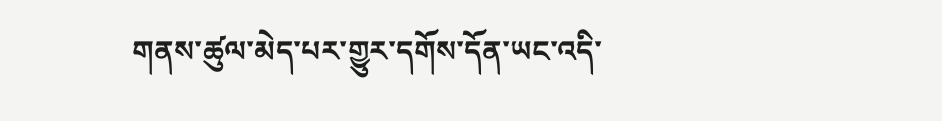གནས་ཚུལ་མེད་པར་གྱུར་དགོས་དོན་ཡང་འདི་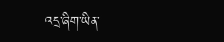འདྲ་ཞིག་ཡིན་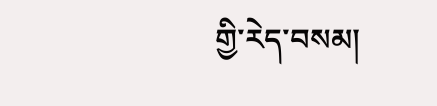གྱི་རེད་བསམ།